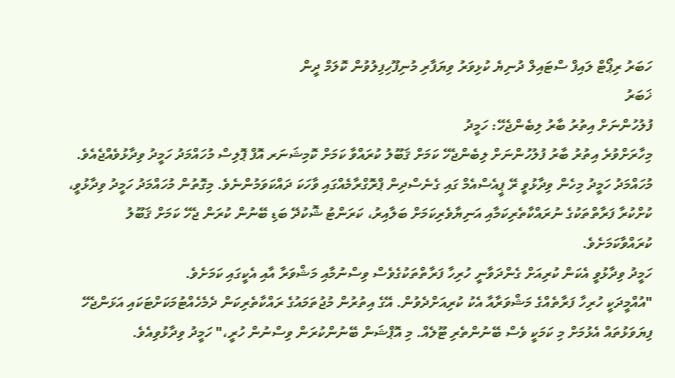ހަބަރު ރިޕޯޓް ލައިފް ސްޓައިލް ދުނިޔެ ކުޅިވަރު ވިޔަފާރި މުނިފޫހިފިލުވުން ކޮލަމް ދީން
ޚަބަރު
ފުލުހުންނަށް އިތުރު ބާރު ލިބެންޖެހޭ: ހަމީދު
މިހާރަށްވުރެ އިތުރު ބާރު ފުލުހުންނަށް ލިބެންޖެހޭ ކަމަށް ޤަބޫލު ކުރައްވާ ކަމަށް ކޮމިޝަނަރ އޮފް ޕޮލިސް މުހައްމަދު ހަމީދު ވިދާޅުވެއްޖެއެވެ.
މުހައްމަދު ހަމީދު މިހެން ވިދާޅުވީ ރޭ ޕީއެސްއެމް ގައި ގެނެސްދިން ޕްރޮގްރާމެއްގައި ވާހަކަ ދައްކަވަމުންނެވެ. މިގޮތުން މުހައްމަދު ހަމީދު ވިދާޅުވީ، ކުށްކުރާ ފަރާތްތަކުގެ ނުރައްކާތެރިކަމާއި އަނިޔާވެރިކަމަށް ބަލާއިރު، ކަރަންޓު ޝޮކުދޭ ބަޑި ބޭނުން ކުރަން ޖެހޭ ކަމަށް ޤަބޫލު ކުރައްވާކަމަށެވެ.
ހަމީދު ވިދާޅުވީ އެކަން ކުރިއަށް ގެންދަވާނީ ހުރިހާ ފަރާތްތަކުގެވެސް ވިސްނުމާއި މަޝްވަރާ އާއި އެކީގައި ކަމަށެވެ.
"އުއްމީދަކީ ހުރިހާ ފަރާތެއްގެ މަޝްވަރާއާ އެކު ކުރިއަށްދެވުން. އޭގެ އިތުރުން މުޖުތަމައުގެ ރައްކާތެރިކަން ދެމެހެއްޓުމަކަށްޓަކައި އަޅަންޖެހޭ ފިޔަވަޅުތައް އެޅުމަށް މި ކަމަކީ ވެސް ބޭނުންތެރި ޓޫލެއް. މި އޮޕްޝަން ބޭނުންކުރަން ވިސްނުން ހުރީ،" ހަމީދު ވިދާޅުވިއެވެ.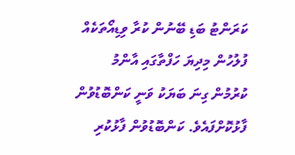ކަރަންޓު ބަޑި ބޭނުން ކުރާ ވިޑިއޯތަކެއް ފުލުހުން މިދިޔަ ހަފްތާގައި އާންމު ކުރުމުން ގިނަ ބަޔަކު ވަނީ ކަންބޮޑުވުން ފާޅުކޮށްފައެވެ. ކަންބޮޑުވުން ފާޅުކުރި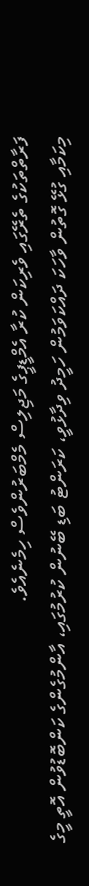ފަރާތްތަކުގެ ތެރޭގައި ވެރިކަން ކުރާ އެމްޑީޕީގެ މަޖިލިސް މެމްބަރުންވެސް ހިމެނެއެވެ.
މިކަމާއި ގުޅޭ ގޮތުން ވާހަކަ ދައްކަވަމުން ހަމީދު ވިދާޅުވީ، ކަރަންޓު ބަޑި ބޭނުން ކުރުމުގައި، އާންމުގެންގެ ކަންބޮޑުވުން އޮތީ މީގެ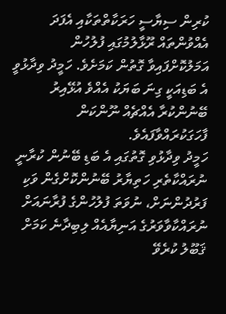ކުރިން ސިޔާސީ ހަރަކާތްތަކާއި އެފަދަ އެއްވުންތައް ރޫޅާލުމުގައި ފުލުހުން އަމަލުކޮށްފައިވާ ގޮތުން ކަމަށެވެ. ހަމީދު ވިދާޅުވީ އެ ބަޑިއަކީ ގިނަ ބަޔަކު އެއްވެ އުޅޭއިރު ބޭނުންކުރާ އެއްޗެއް ނޫންކަން ފާހަގަކުރައްވާފައެވެ.
ހަމީދު ވިދާޅުވި ގޮތުގައި އެ ބަޑި ބޭނުން ކުރާނީ ނުރައްކާތެރި ހަތިޔާރު ބޭނުންކޮށްގެން ވަކި ފަރުދުންނަށް، ނުވަތަ ފުލުހުންގެ ފުރާނައަށް ނުރައްކާވާވަރުގެ އަނިޔާއެއް ލިބިދާނެ ކަމަށް ޤަބޫލު ކުރެވޭ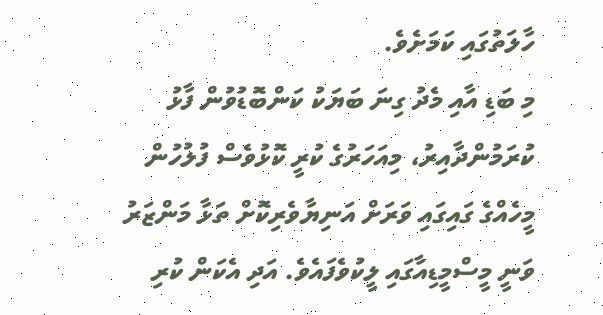ހާލަތުގައި ކަމަށެވެ.
މި ބަޑި އާއި މެދު ގިނަ ބަޔަކު ކަންބޮޑުވުން ފާޅު ކުރަމުންދާއިރު، މިއަހަރުގެ ކުރީ ކޮޅުވެސް ފުލުހުން މީހެއްގެ ގައިގައި ވަރަށް އަނިޔާވެރިކޮށް ތަޅާ މަންޒަރު ވަނީ މީސްމީޑިއާގައި ލީކުވެފައެވެ. އަދި އެކަން ކުރި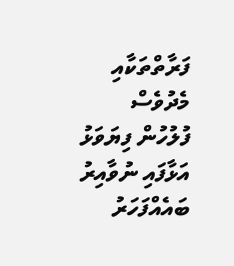ފަރާތްތަކާއި މެދުވެސް ފުލުހުން ފިޔަވަޅު އަޅާފައި ނުވާއިރު ބައެއްފަހަރު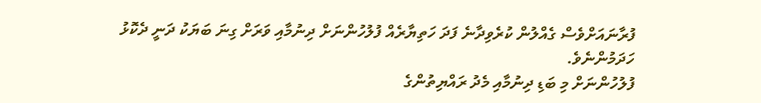ފުރާނައަށްވެސް ގެއްލުން ކުރެވިދާނެ ފަދަ ހަތިޔާރެއް ފުލުހުންނަށް ދިނުމާއި ވަރަށް ގިނަ ބަޔަކު ދަނީ ދެކޮޅު ހަދަމުންނެވެ.
ފުލުހުންނަށް މި ބަޑި ދިނުމާއި މެދު ރައްޔިތުންގެ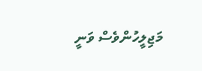މަޖިލީހުންވެސް ވަނީ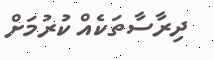ދިރާސާތަކެއް ކުރުމަށް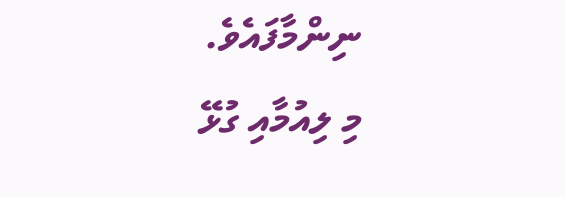ނިންމާފައެވެ.
މި ލިއުމާއި ގުޅޭ